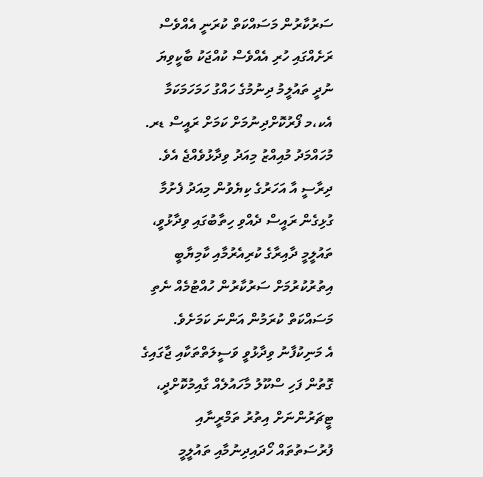ސަރުކާރުން މަސައްކަތް ކުރަނީ އެއްވެސް ރަށެއްގައި ހުރި އެއްވެސް ކުއްޖަކު ބާކީވިޔަ ނުދީ ތައުލީމު ދިނުމުގެ ހައްގު ހަމަހަމަކަމާ އެކ،މ ފޯރުކޮށްދިނުމަށް ކަމަށް ރައީސް ޑރ. މުހައްމަދު މުއިއްޒު މިއަދު ވިދާޅުވެއްޖެ އެވެ.
ދިރާސީ އާ އަހަރުގެ ކިޔެވުން މިއަދު ފެށުމާ ގުޅިގެން ރައީސް ދެއްވި ހިތާބުގައި ވިދާޅުވީ، ތައުލީމީ ދާއިރާގެ ކުރިއެރުމާއި ކާމިޔާބީ އިތުރުކުރުމަށް ސަރުކާރުން ހުއްޓުމެއް ނެތި މަސައްކަތް ކުރަމުން އަންނަ ކަމަށެވެ.
އެ މަނިކުފާނު ވިދާޅުވީ ވަސީލަތްތަކާއި ޖާގައިގެ ގޮތުން ފަހި ސްކޫލު މާހައުލެއް ގާއިމުކޮށްދީ، ޓީޗަރުންނަށް އިތުރު ތަމްރީނާއި ފުރުސަތުތައް ހޯދައިދިނުމާއި ތައުލީމީ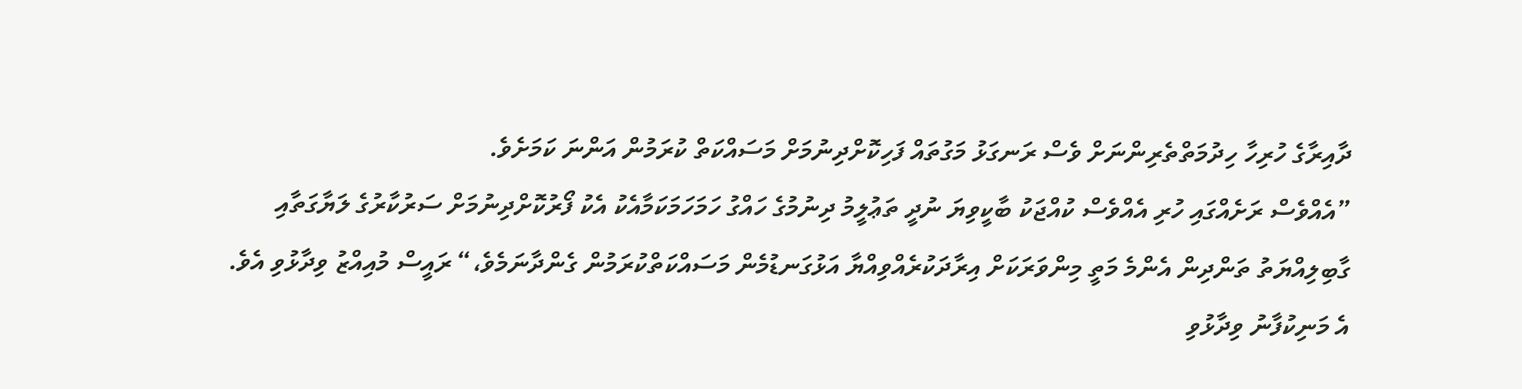ދާއިރާގެ ހުރިހާ ހިދުމަތްތެރިންނަށް ވެސް ރަނގަޅު މަގުތައް ފަހިކޮށްދިނުމަށް މަސައްކަތް ކުރަމުން އަންނަ ކަމަށެވެ.
”އެއްވެސް ރަށެއްގައި ހުރި އެއްވެސް ކުއްޖަކު ބާކީވިޔަ ނުދީ ތަޢުލީމު ދިނުމުގެ ހައްގު ހަމަހަމަކަމާއެކު އެކު ފޯރުކޮށްދިނުމަށް ސަރުކާރުގެ ލަޔާގަތާއި ގާބިލިއްޔަތު ތަންދިން އެންމެ މަތީ މިންވަރަކަށް އިރާދަކުރެއްވިއްޔާ އަޅުގަނޑުމެން މަސައްކަތްކުރަމުން ގެންދާނަމެވެ،“ ރައީސް މުއިއްޒު ވިދާޅުވި އެވެ.
އެ މަނިކުފާނު ވިދާޅުވި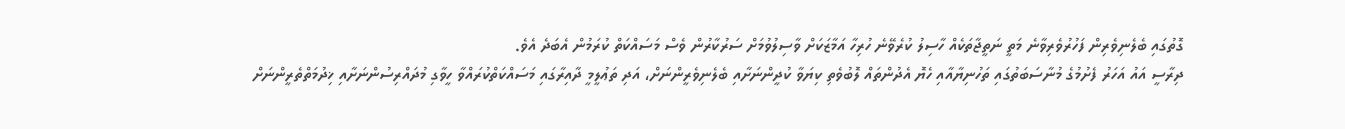ގޮތުގައި ބެލެނިވެރިން ފަހުރުވެރިވާނެ މަތީ ނަތީޖާތަކެއް ހާސިލު ކުރެވޭނެ ހުރިހާ އަމާޒަކަށް ވާސިލުވުމަށް ސަރުކާރުން ވެސް މަސައްކަތް ކުރަމުން އެބަދެ އެވެ.
ދިރާސީ އައު އަހަރު ފެށުމުގެ މުނާސަބަތުގައި ތަހުނިޔާއާއި ހެޔޮ އެދުންތައް ލޮބުވެތި ކިޔަވާ ކުދީންނަށާއި ބެލެނިވެރީންނަށް، އަދި ތަޢުލީމީ ދާއިރާގައި މަސައްކަތްކުރައްވާ ހީވާގި މުދައްރިސުންނަށާއި ޚިދުމަތްތެރީންނަށް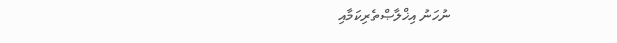ނުހަނު އިޚްލާޞްތެރިކަމާއި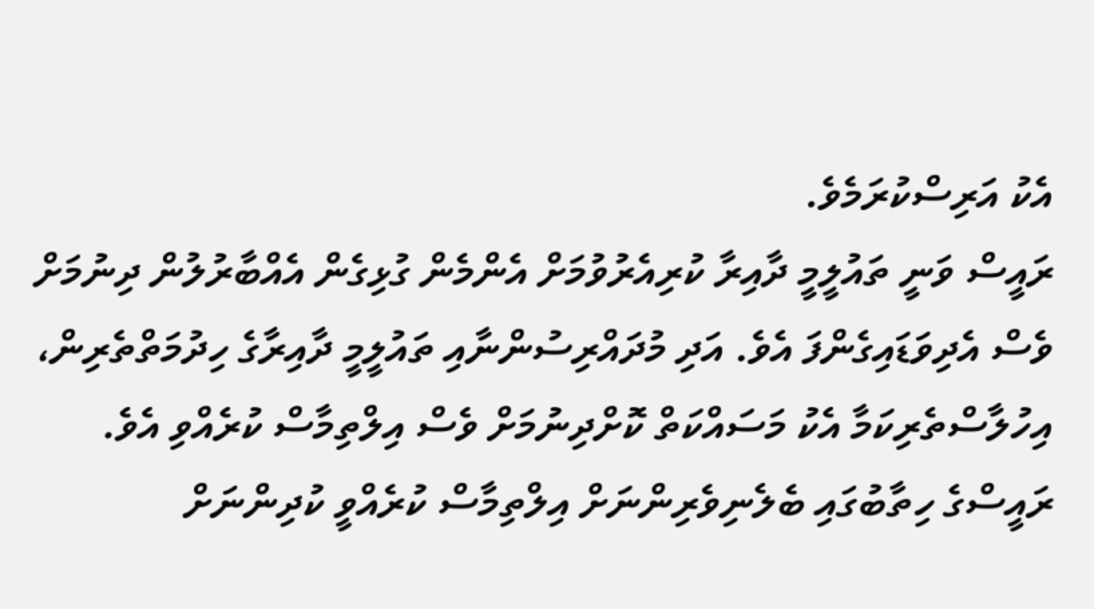އެކު އަރިސްކުރަމެވެ.
ރައީސް ވަނީ ތައުލީމީ ދާއިރާ ކުރިއެރުވުމަށް އެންމެން ގުޅިގެން އެއްބާރުލުން ދިނުމަށް ވެސް އެދިވަޑައިގެންފަ އެވެ. އަދި މުދައްރިސުންނާއި ތައުލީމީ ދާއިރާގެ ހިދުމަތްތެރިން، އިހުލާސްތެރިކަމާ އެކު މަސައްކަތް ކޮށްދިނުމަށް ވެސް އިލްތިމާސް ކުރެއްވި އެވެ.
ރައީސްގެ ހިތާބުގައި ބެލެނިވެރިންނަށް އިލްތިމާސް ކުރެއްވީ ކުދިންނަށް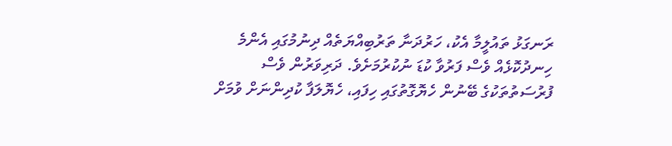ރަނގަޅު ތައުލީމާ އެކު، ހަރުދަނާ ތަރުބިއްޔަތެއް ދިނުމުގައި އެންމެ ހިނދުކޮޅެއް ވެސް ފަރުވާ ކުޑަ ނުކުރުމަށެވެ. ދަރިވަރުން ވެސް ފުރުސަތުތަކުގެ ބޭނުން ހެޔޮގޮތުގައި ހިފައި، ހެޔޮލަފާ ކުދިންނަށް ވުމަށް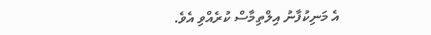އެ މަނިކުފާނު އިލްތިމާސް ކުރެއްވި އެވެ.